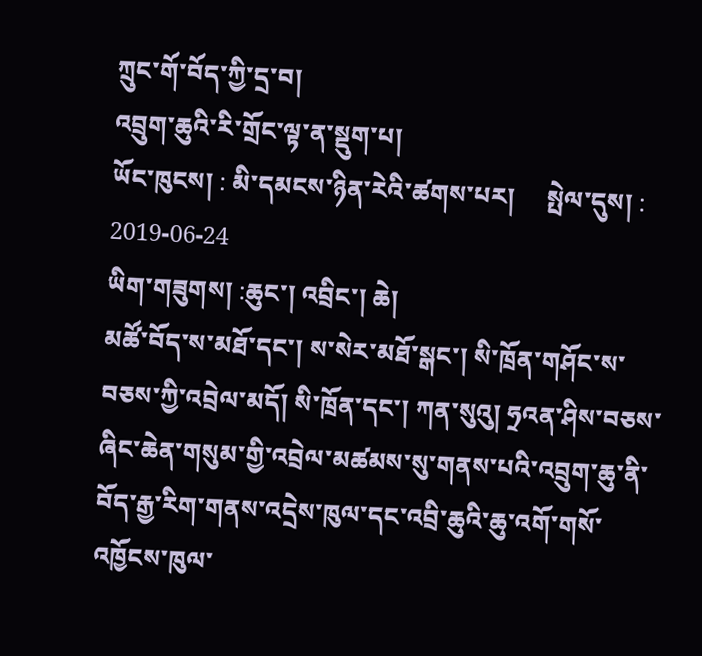ཀྲུང་གོ་བོད་ཀྱི་དྲ་བ།
འབྲུག་ཆུའི་རི་གྲོང་ལྟ་ན་སྡུག་པ།
ཡོང་ཁུངས། : མི་དམངས་ཉིན་རེའི་ཚགས་པར།     སྤེལ་དུས། : 2019-06-24
ཡིག་གཟུགས། :ཆུང་། འབྲིང་། ཆེ།
མཚོ་བོད་ས་མཐོ་དང་། ས་སེར་མཐོ་སྒང་། སི་ཁྲོན་གཤོང་ས་བཅས་ཀྱི་འབྲེལ་མདོ། སི་ཁྲོན་དང་། ཀན་སུའུ། ཧྲའན་ཤིས་བཅས་ཞིང་ཆེན་གསུམ་གྱི་འབྲེལ་མཚམས་སུ་གནས་པའི་འབྲུག་ཆུ་ནི་བོད་རྒྱ་རིག་གནས་འདྲེས་ཁུལ་དང་འབྲི་ཆུའི་ཆུ་འགོ་གསོ་འཁྱོངས་ཁུལ་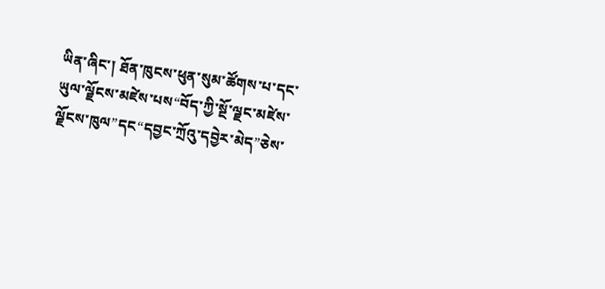ཡིན་ཞིང་། ཐོན་ཁུངས་ཕུན་སུམ་ཚོགས་པ་དང་ཡུལ་ལྗོངས་མཛེས་པས“བོད་ཀྱི་སྔོ་ལྗང་མཛེས་ལྗོངས་ཁུལ”དང“དབྱང་ཀྲོའུ་དབྱེར་མེད”ཅེས་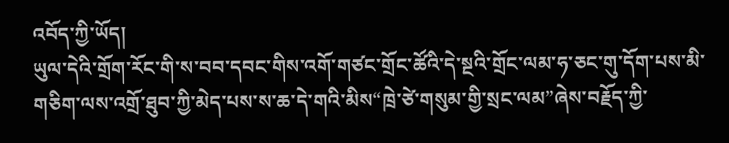འབོད་ཀྱི་ཡོད།
ཡུལ་དེའི་གྲོག་རོང་གི་ས་བབ་དབང་གིས་འགོ་གཙང་གྲོང་ཚོའི་དེ་སྔའི་གྲོང་ལམ་ཧ་ཅང་གུ་དོག་པས་མི་གཅིག་ལས་འགྲོ་ཐུབ་ཀྱི་མེད་པས་ས་ཆ་དེ་གའི་མིས“ཁྲེ་ཙེ་གསུམ་གྱི་སྲང་ལམ”ཞེས་བརྗོད་ཀྱི་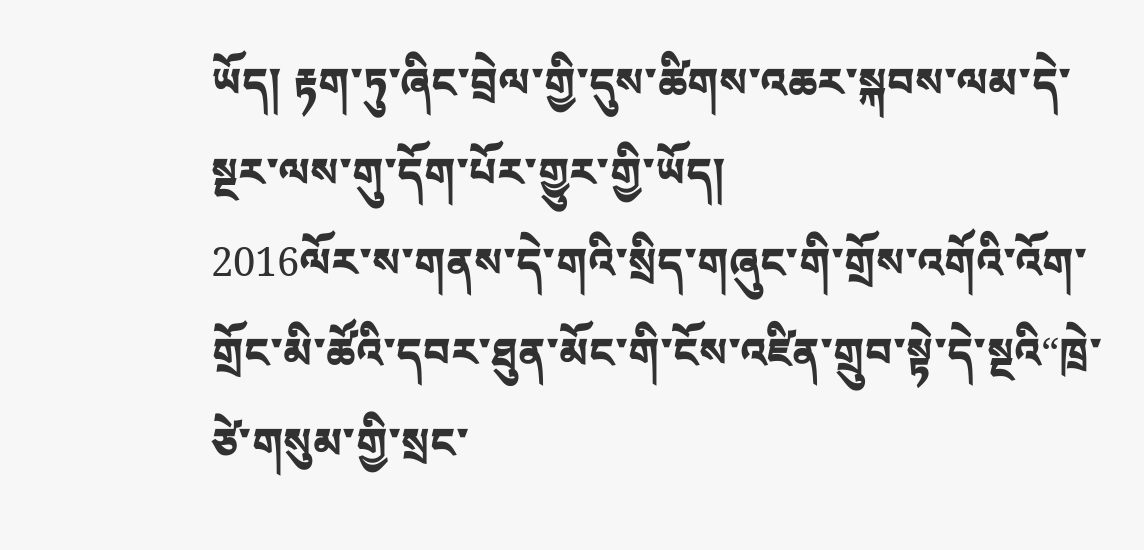ཡོད། རྟག་ཏུ་ཞིང་བྲེལ་གྱི་དུས་ཚིགས་འཆར་སྐབས་ལམ་དེ་སྔར་ལས་གུ་དོག་པོར་གྱུར་གྱི་ཡོད།
2016ལོར་ས་གནས་དེ་གའི་སྲིད་གཞུང་གི་གྲོས་འགོའི་འོག་གྲོང་མི་ཚོའི་དབར་ཐུན་མོང་གི་ངོས་འཛིན་གྲུབ་སྟེ་དེ་སྔའི“ཁྲེ་ཙེ་གསུམ་གྱི་སྲང་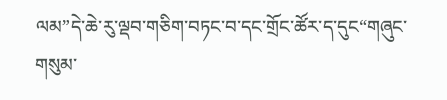ལམ”དེ་ཆེ་རུ་ལྡབ་གཅིག་བཏང་བ་དང་གྲོང་ཚོར་ད་དུང“གཞུང་གསུམ་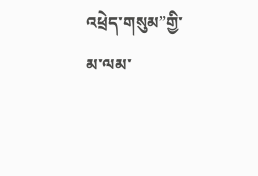འཕྲེད་གསུམ”གྱི་མ་ལམ་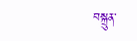བསྐྲུན་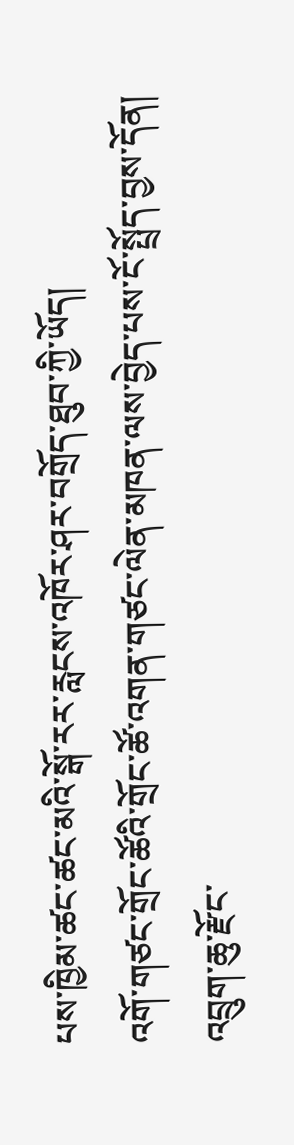པས་ཁྱིམ་ཚང་ཚང་མའི་སྒོ་རར་རླངས་འཁོར་ཤར་བགྲོད་ཐུབ་ཀྱི་ཡོད།
འགོ་གཙང་གྲོང་ཚོའི་གྲོང་ཚོ་འགན་གཙང་ལེན་མཁན་ལས་བྱེད་པས་ངོ་སྤྲོད་བྱས་དོན། འབྲུག་ཆུ་རྫོང་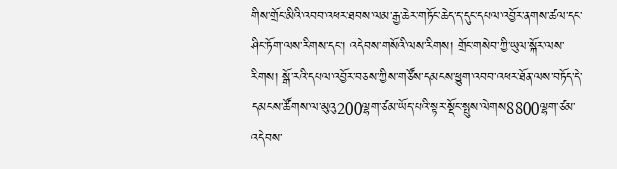གིས་གྲོང་མིའི་འབབ་འཕར་ཐབས་ལམ་རྒྱ་ཆེར་གཏོང་ཆེད་ད་དུང་དཔལ་འབྱོར་ནགས་ཚལ་དང་ཤིང་ཏོག་ལས་རིགས་དང་། འདེབས་གསོའི་ལས་རིགས། གྲོང་གསེབ་ཀྱི་ཡུལ་སྐོར་ལས་རིགས། སྒོ་རའི་དཔལ་འབྱོར་བཅས་ཀྱིས་གཙོས་དམངས་ཕྱུག་འབབ་འཕར་ཐོན་ལས་བཏོད་དེ་དམངས་ཚོགས་ལ་མུའུ200ལྷག་ཙམ་ཡོད་པའི་སྟར་སྡོང་སྤུས་ལེགས8800ལྷག་ཙམ་འདེབས་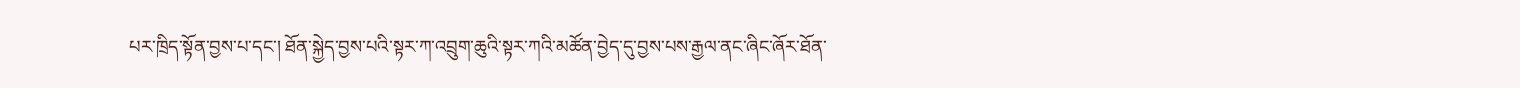པར་ཁྲིད་སྟོན་བྱས་པ་དང་། ཐོན་སྐྱེད་བྱས་པའི་སྟར་ཀ་འབྲུག་ཆུའི་སྟར་ཀའི་མཚོན་བྱེད་དུ་བྱས་པས་རྒྱལ་ནང་ཞིང་ཞོར་ཐོན་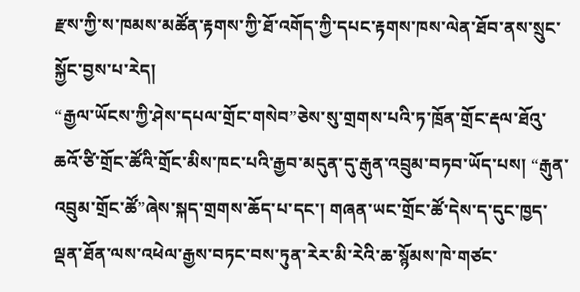རྫས་ཀྱི་ས་ཁམས་མཚོན་རྟགས་ཀྱི་ཐོ་འགོད་ཀྱི་དཔང་རྟགས་ཁས་ལེན་ཐོབ་ནས་སྲུང་སྐྱོང་བྱས་པ་རེད།
“རྒྱལ་ཡོངས་ཀྱི་ཤེས་དཔལ་གྲོང་གསེབ”ཅེས་སུ་གྲགས་པའི་ཏ་ཁྲོན་གྲོང་རྡལ་ཐོའུ་ཆའོ་ཙི་གྲོང་ཚོའི་གྲོང་མིས་ཁང་པའི་རྒྱབ་མདུན་དུ་རྒུན་འབྲུམ་བཏབ་ཡོད་པས། “རྒུན་འབྲུམ་གྲོང་ཚོ”ཞེས་སྐད་གྲགས་ཆོད་པ་དང་། གཞན་ཡང་གྲོང་ཚོ་དེས་ད་དུང་ཁྱད་ལྡན་ཐོན་ལས་འཕེལ་རྒྱས་བཏང་བས་ཏུན་རེར་མི་རེའི་ཆ་སྙོམས་ཁེ་གཙང་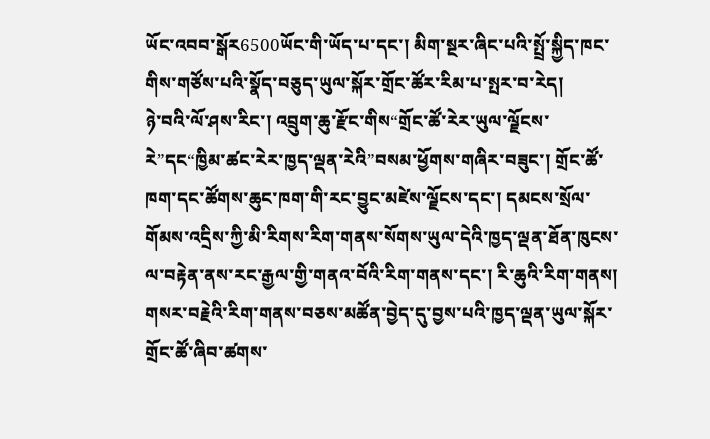ཡོང་འབབ་སྒོར6500ཡོང་གི་ཡོད་པ་དང་། མིག་སྔར་ཞིང་པའི་སྤྲོ་སྐྱིད་ཁང་གིས་གཙོས་པའི་སྣོད་བཅུད་ཡུལ་སྐོར་གྲོང་ཚོར་རིམ་པ་སྤར་བ་རེད།
ཉེ་བའི་ལོ་ཤས་རིང་། འབྲུག་ཆུ་རྫོང་གིས“གྲོང་ཚོ་རེར་ཡུལ་ལྗོངས་རེ”དང“ཁྱིམ་ཚང་རེར་ཁྱད་ལྡན་རེའི”བསམ་ཕྱོགས་གཞིར་བཟུང་། གྲོང་ཚོ་ཁག་དང་ཚོགས་ཆུང་ཁག་གི་རང་བྱུང་མཛེས་ལྗོངས་དང་། དམངས་སྲོལ་གོམས་འདྲིས་ཀྱི་མི་རིགས་རིག་གནས་སོགས་ཡུལ་དེའི་ཁྱད་ལྡན་ཐོན་ཁུངས་ལ་བརྟེན་ནས་རང་རྒྱལ་གྱི་གནའ་བོའི་རིག་གནས་དང་། རི་ཆུའི་རིག་གནས། གསར་བརྗེའི་རིག་གནས་བཅས་མཚོན་བྱེད་དུ་བྱས་པའི་ཁྱད་ལྡན་ཡུལ་སྐོར་གྲོང་ཚོ་ཞིབ་ཚགས་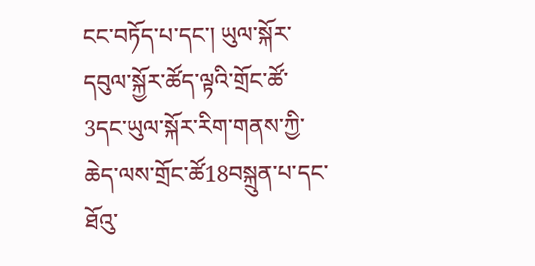ངང་བཏོད་པ་དང་། ཡུལ་སྐོར་དབུལ་སྐྱོར་ཚོད་ལྟའི་གྲོང་ཚོ་3དང་ཡུལ་སྐོར་རིག་གནས་ཀྱི་ཆེད་ལས་གྲོང་ཚོ18བསྐྲུན་པ་དང་ཐོའུ་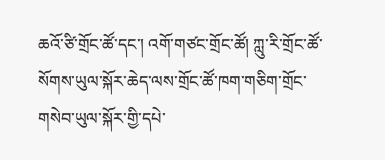ཆའོ་ཙི་གྲོང་ཚོ་དང་། འགོ་གཙང་གྲོང་ཚོ། ཀླུ་རི་གྲོང་ཚོ་སོགས་ཡུལ་སྐོར་ཆེད་ལས་གྲོང་ཚོ་ཁག་གཅིག་གྲོང་གསེབ་ཡུལ་སྐོར་གྱི་དཔེ་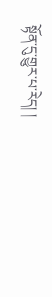སྟོན་དུ་གྱུར་པ་རེད། །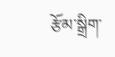རྩོམ་སྒྲིག་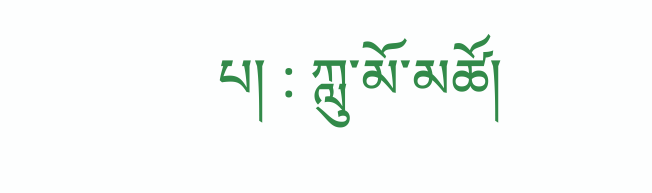པ། : ཀླུ་མོ་མཚོ།